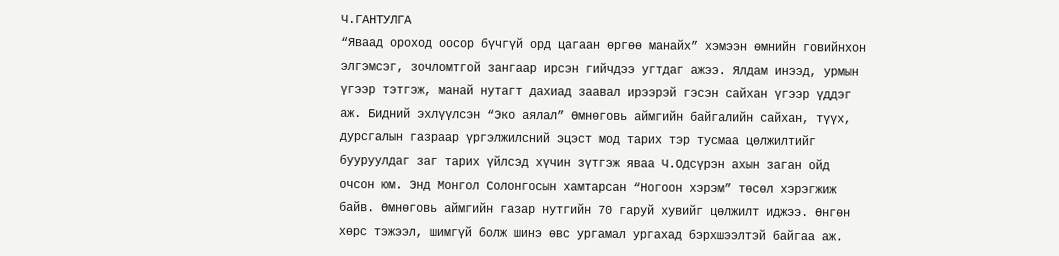Ч.ГАНТУЛГА
“Яваад ороход оосор бүчгүй орд цагаан өргөө манайх” хэмээн өмнийн говийнхон элгэмсэг, зочломтгой зангаар ирсэн гийчдээ угтдаг ажээ. Ялдам инээд, урмын үгээр тэтгэж, манай нутагт дахиад заавал ирээрэй гэсэн сайхан үгээр үддэг аж. Бидний эхлүүлсэн “Эко аялал” Өмнөговь аймгийн байгалийн сайхан, түүх, дурсгалын газраар үргэлжилсний эцэст мод тарих тэр тусмаа цөлжилтийг бууруулдаг заг тарих үйлсэд хүчин зүтгэж яваа Ч.Одсүрэн ахын заган ойд очсон юм. Энд Монгол Солонгосын хамтарсан “Ногоон хэрэм” төсөл хэрэгжиж байв. Өмнөговь аймгийн газар нутгийн 70 гаруй хувийг цөлжилт иджээ. Өнгөн хөрс тэжээл, шимгүй болж шинэ өвс ургамал ургахад бэрхшээлтэй байгаа аж.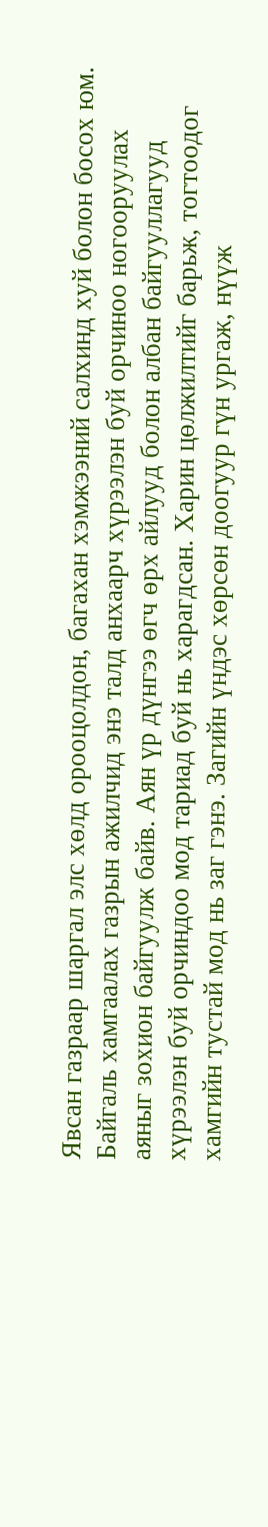Явсан газраар шаргал элс хөлд орооцолдон, багахан хэмжээний салхинд хуй болон босох юм. Байгаль хамгаалах газрын ажилчид энэ талд анхаарч хүрээлэн буй орчиноо ногооруулах аяныг зохион байгуулж байв. Аян үр дүнгээ өгч өрх айлууд болон албан байгууллагууд хүрээлэн буй орчиндоо мод тариад буй нь харагдсан. Харин цөлжилтийг барьж, тогтоодог хамгийн тустай мод нь заг гэнэ. Загийн үндэс хөрсөн доогуур гүн ургаж, нүүж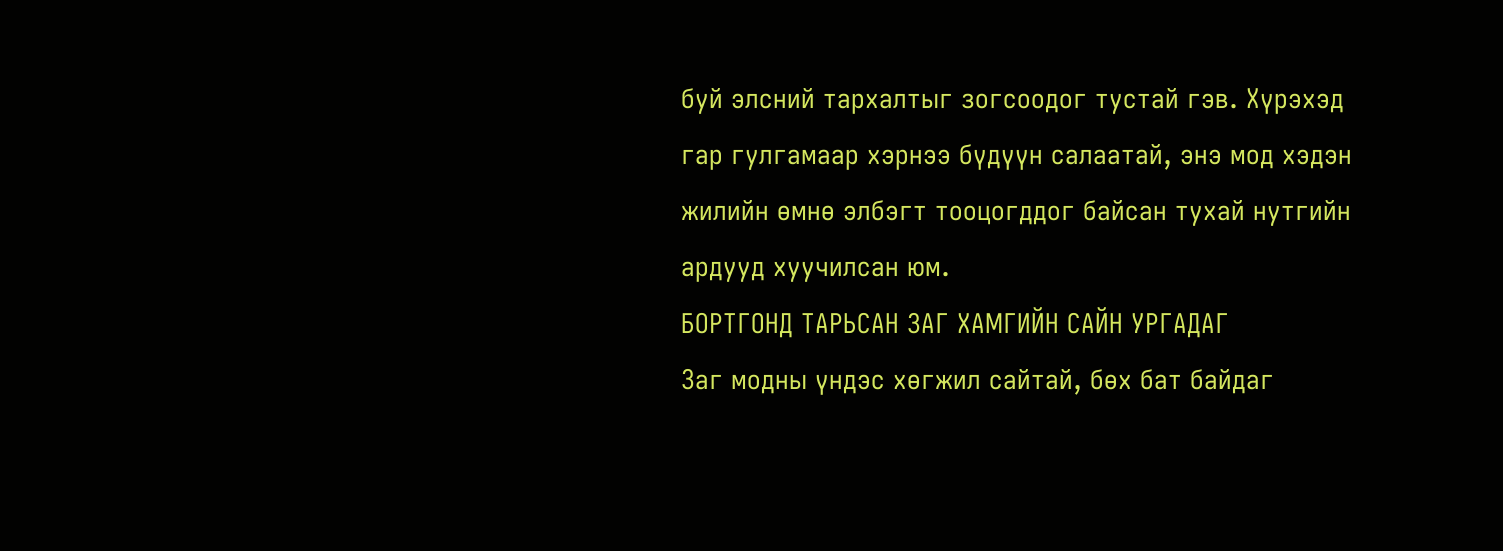буй элсний тархалтыг зогсоодог тустай гэв. Хүрэхэд гар гулгамаар хэрнээ бүдүүн салаатай, энэ мод хэдэн жилийн өмнө элбэгт тооцогддог байсан тухай нутгийн ардууд хуучилсан юм.
БОРТГОНД ТАРЬСАН ЗАГ ХАМГИЙН САЙН УРГАДАГ
Заг модны үндэс хөгжил сайтай, бөх бат байдаг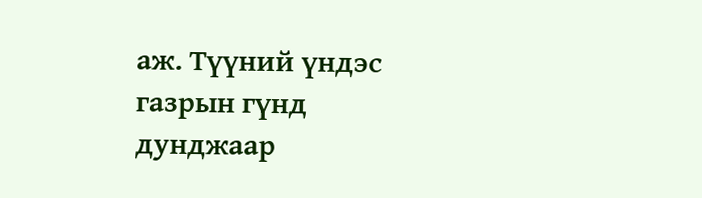аж. Түүний үндэс газрын гүнд дунджаар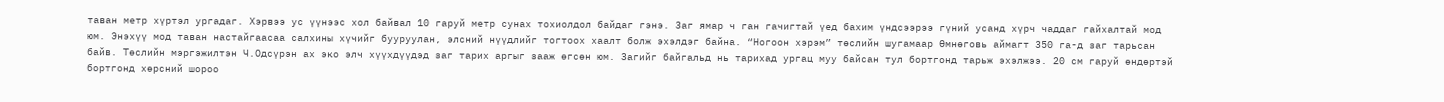таван метр хүртэл ургадаг. Хэрвээ ус үүнээс хол байвал 10 гаруй метр сунах тохиолдол байдаг гэнэ. Заг ямар ч ган гачигтай үед бахим үндсээрээ гүний усанд хүрч чаддаг гайхалтай мод юм. Энэхүү мод таван настайгаасаа салхины хүчийг бууруулан, элсний нүүдлийг тогтоох хаалт болж эхэлдэг байна. “Ногоон хэрэм” төслийн шугамаар Өмнөговь аймагт 350 га-д заг тарьсан байв. Төслийн мэргэжилтэн Ч.Одсүрэн ах эко элч хүүхдүүдэд заг тарих аргыг зааж өгсөн юм. Загийг байгальд нь тарихад ургац муу байсан тул бортгонд тарьж эхэлжээ. 20 см гаруй өндөртэй бортгонд хөрсний шороо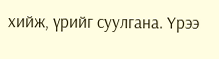хийж, үрийг суулгана. Үрээ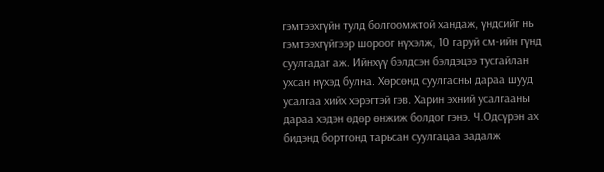гэмтээхгүйн тулд болгоомжтой хандаж, үндсийг нь гэмтээхгүйгээр шороог нүхэлж, 10 гаруй см-ийн гүнд суулгадаг аж. Ийнхүү бэлдсэн бэлдэцээ тусгайлан ухсан нүхэд булна. Хөрсөнд суулгасны дараа шууд усалгаа хийх хэрэгтэй гэв. Харин эхний усалгааны дараа хэдэн өдөр өнжиж болдог гэнэ. Ч.Одсүрэн ах бидэнд бортгонд тарьсан суулгацаа задалж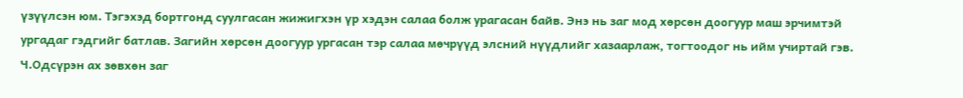үзүүлсэн юм. Тэгэхэд бортгонд суулгасан жижигхэн үр хэдэн салаа болж урагасан байв. Энэ нь заг мод хөрсөн доогуур маш эрчимтэй ургадаг гэдгийг батлав. Загийн хөрсөн доогуур ургасан тэр салаа мөчрүүд элсний нүүдлийг хазаарлаж, тогтоодог нь ийм учиртай гэв. Ч.Одсүрэн ах зөвхөн заг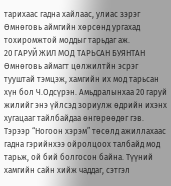тарихаас гадна хайлаас, улиас зэрэг Өмнөговь аймгийн хөрсөнд ургахад тохиромжтой моддыг тарьдаг аж.
20 ГАРУЙ ЖИЛ МОД ТАРЬСАН БУЯНТАН
Өмнөговь аймагт цөлжилтйн эсрэг тууштай тэмцэж, хамгийн их мод тарьсан хүн бол Ч.Одсүрэн. Амьдралынхаа 20 гаруй жилийг энэ үйлсэд зориулж өдрийн ихэнх хугацааг тайлбайдаа өнгөрөөдөг гэв. Тэрээр “Ногоон хэрэм” төсөлд ажиллахаас гадна гэрийнхээ ойролцоох талбайд мод тарьж, ой бий болгосон байна. Түүний хамгийн сайн хийж чаддаг, сэтгэл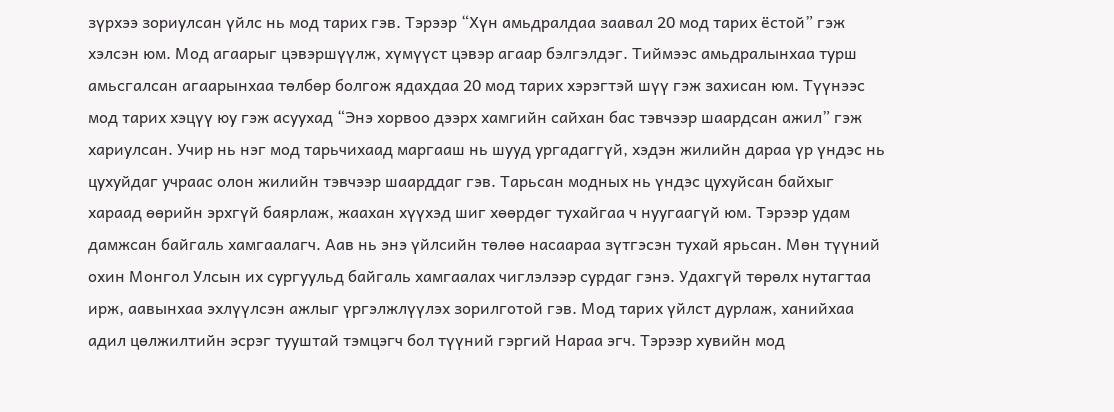зүрхээ зориулсан үйлс нь мод тарих гэв. Тэрээр “Хүн амьдралдаа заавал 20 мод тарих ёстой” гэж хэлсэн юм. Мод агаарыг цэвэршүүлж, хүмүүст цэвэр агаар бэлгэлдэг. Тиймээс амьдралынхаа турш амьсгалсан агаарынхаа төлбөр болгож ядахдаа 20 мод тарих хэрэгтэй шүү гэж захисан юм. Түүнээс мод тарих хэцүү юу гэж асуухад “Энэ хорвоо дээрх хамгийн сайхан бас тэвчээр шаардсан ажил” гэж хариулсан. Учир нь нэг мод тарьчихаад маргааш нь шууд ургадаггүй, хэдэн жилийн дараа үр үндэс нь цухуйдаг учраас олон жилийн тэвчээр шаарддаг гэв. Тарьсан модных нь үндэс цухуйсан байхыг хараад өөрийн эрхгүй баярлаж, жаахан хүүхэд шиг хөөрдөг тухайгаа ч нуугаагүй юм. Тэрээр удам дамжсан байгаль хамгаалагч. Аав нь энэ үйлсийн төлөө насаараа зүтгэсэн тухай ярьсан. Мөн түүний охин Монгол Улсын их сургуульд байгаль хамгаалах чиглэлээр сурдаг гэнэ. Удахгүй төрөлх нутагтаа ирж, аавынхаа эхлүүлсэн ажлыг үргэлжлүүлэх зорилготой гэв. Мод тарих үйлст дурлаж, ханийхаа адил цөлжилтийн эсрэг тууштай тэмцэгч бол түүний гэргий Нараа эгч. Тэрээр хувийн мод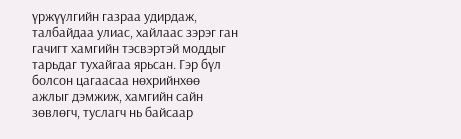үржүүлгийн газраа удирдаж, талбайдаа улиас, хайлаас зэрэг ган гачигт хамгийн тэсвэртэй моддыг тарьдаг тухайгаа ярьсан. Гэр бүл болсон цагаасаа нөхрийнхөө ажлыг дэмжиж, хамгийн сайн зөвлөгч, туслагч нь байсаар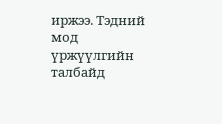иржээ. Тэдний мод үржүүлгийн талбайд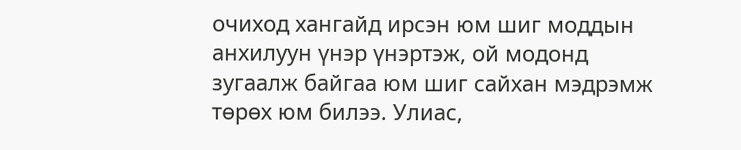очиход хангайд ирсэн юм шиг моддын анхилуун үнэр үнэртэж, ой модонд зугаалж байгаа юм шиг сайхан мэдрэмж төрөх юм билээ. Улиас,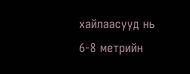хайлаасууд нь 6-8 метрийн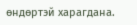өндөртэй харагдана.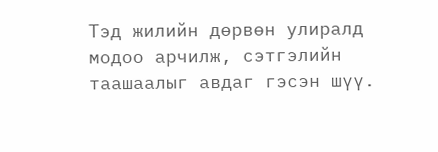Тэд жилийн дөрвөн улиралд модоо арчилж, сэтгэлийн таашаалыг авдаг гэсэн шүү.